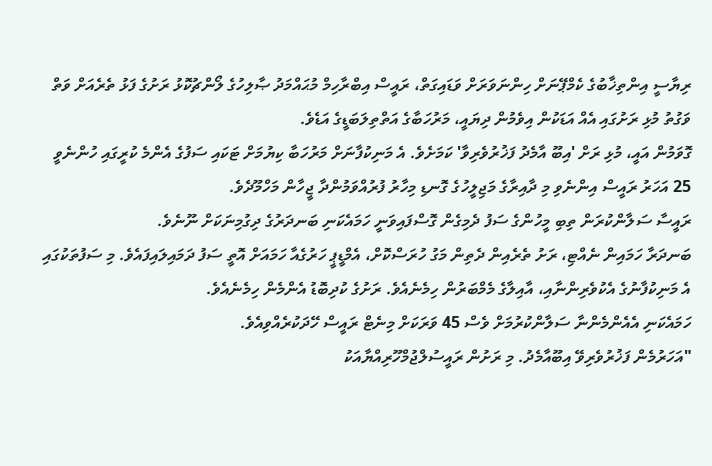ރިޔާސީ އިންތިޚާބުގެ ކެމްޕޭނަށް ހިންނަވަރަށް ވަޑައިގަތް، ރައީސް އިބްރާހިމް މުޙައްމަދު ޞާލިހުގެ ލޯންޗުކޮޅު ރަށުގެ ފަޅު ތެރެއަށް ވަތް ވަގުތު މުޅި ރަށުގައި އެއް އަޑަކުން އިވެމުން ދިޔައީ، މަރުހަބާގެ އަތްތިލަބަޑީގެ އަޑެވެ.
ގޮވަމުން އައީ، މުޅި ރަށް 'އިބޫ އާމެދު ފަޚުރުވެރިވާ' ކަމަށެވެ. އެ މަނިކުފާނަށް މަރުހަބާ ކިޔުމަށް ޓަކައި ސަފުގެ އެންމެ ކުރީގައި ހުންނެވީ 25 އަހަރު ރައީސް އިންނެވި މި ދާއިރާގެ މަޖިލީހުގެ ގޮނޑި މިހާރު ފުރުއްވަމުންދާ ޖީހާން މަހްމޫދެވެ.
ރައީސާ ސަލާންކުރަން ތިބި މީހުންގެ ސަފު ދެމިގެން ގޮސްފައިވަނީ ހަމައެކަނި ބަނދަރުގެ ދިގުމިނަކަށް ނޫނެވެ.
ބަނދަރާ ހަމައިން ނެއްޓި، ރަށު ތެރެއިން ދެތިން މަގު ހުރަސްކޮށް، އެމްޑީޕީ ހަރުގެއާ ހަމައަށް އޮތީ ސަފު ދަމައިލައިފައެވެ. މި ސަފުތަކުގައި އެ މަނިކުފާނުގެ އެކުވެރިންނާއި، އާއިލާގެ މެމްބަރުން ހިމެނެއެވެ. ރަށުގެ ކުދިބޮޑު އެންމެން ހިމެނެއެވެ.
ހަމައެކަނި އެއެންމެންނާ ސަލާންކުރުމަށް ވެސް 45 ވަރަކަށް މިނެޓް ރައީސް ހޭދަކުރެއްވިއެވެ.
"އަހަރުމެން ފަޚުރުވެރިވޭ އިބޫއާމެދު. މި ރަށުން ރައީސުލްޖުމްހޫރިއްޔާއަކު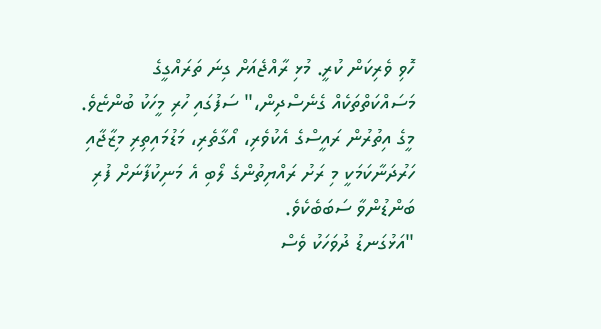ހޮވި ވެރިކަން ކުރީ. މުޅި ރާއްޖެއަށް ގިނަ ތަރައްގީގެ މަސައްކަތްތަކެއް ގެނެސްދިން،" ސަފުގައި ހުރި މީހަކު ބުންޏެވެ.
މީގެ އިތުރުން ރައީސްގެ އެކުވެރި، އޯގާތެރި، މަޑުމައިތިރި މިޒާޖާއި ހަރުދަނާކަމަކީ މި ރަށު ރައްޔިތުންގެ ލޯބި އެ މަނިކުފާނަށް ފުރި ބަންޑުންވާ ސަބަބެކެވެ.
"އަޅުގަނޑު ދުވަހަކު ވެސް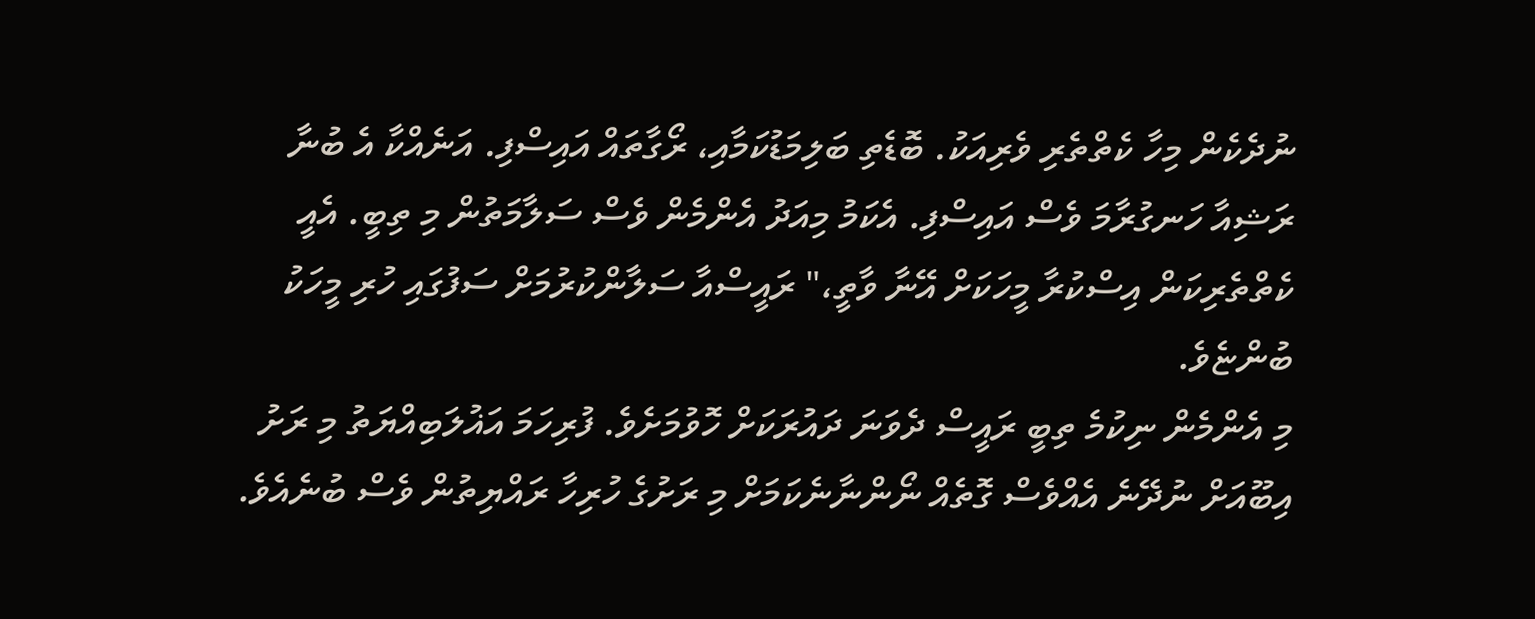ނުދެކެން މިހާ ކެތްތެރި ވެރިއަކު. ބޮޑެތި ބަލިމަޑުކަމާއި، ރޯގާތައް އައިސްފި. އަނެއްކާ އެ ބުނާ ރަޝިއާ ހަނގުރާމަ ވެސް އައިސްފި. އެކަމު މިއަދު އެންމެން ވެސް ސަލާމަތުން މި ތިބީ. އެއީ ކެތްތެރިކަން އިސްކުރާ މީހަކަށް އޭނާ ވާތީ،" ރައީސްއާ ސަލާންކުރުމަށް ސަފުގައި ހުރި މީހަކު ބުންޏެވެ.
މި އެންމެން ނިކުމެ ތިބީ ރައީސް ދެވަނަ ދައުރަކަށް ހޮވުމަށެވެ. ފުރިހަމަ އަޣުލަބިއްޔަތު މި ރަށު އިބޫއަށް ނުދޭނެ އެއްވެސް ގޮތެއް ނޯންނާނެކަމަށް މި ރަށުގެ ހުރިހާ ރައްޔިތުން ވެސް ބުނެއެވެ.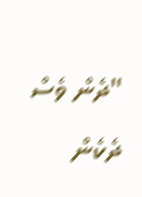"ދެން ވެސް ދެކެން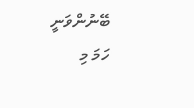ބޭނުންވަނީ ހަމަ މި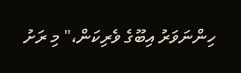ހިންނަވަރު އިބޫގެ ވެރިކަން،" މި ރަށު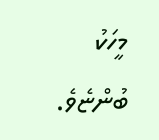މީހަކު ބުންޏެވެ.